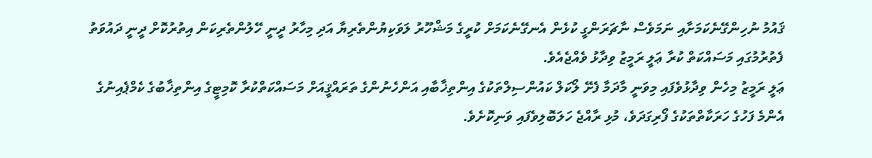ޤައުމު ނުހިންގޭނެކަމަށާއި ނަމަވެސް ނާޗަރަންގީ ކުޅެން އެނގޭނެކަމަށް ކުރީގެ މަޝްހޫރު ލަވަކިޔުންތެރިޔާ އަދި މިހާރު ދީނީ ހޭލުންތެރިކަން އިތުރުކޮށް ދީނީ ދައުވަތު ފެތުރުމުގައި މަސައްކަތް ކުރާ ޢަލީ ރަމީޒު ވިދާޅު ވެއްޖެއެވެ.
ޢަލީ ރަމީޒު މިހެން ވިދާޅުވެފައި މިވަނީ މާދަމާ ފެށޭ ލޯކަލް ކައުންސިލްތަކުގެ އިންތިޚާބާއި އަންހެނުންގެ ތަރައްޤީއަށް މަސައްކަތްކުރާ ކޮމިޓީގެ އިންތިޚާބުގެ ކެމްޕެއިނުގެ އެންމެ ފަހުގެ ހަރަކާތްތަކުގެ ފޯރިގަދަވެ، މުޅި ރާއްޖެ ހަލަބޮލިވެފައި ވަނިކޮށެވެ.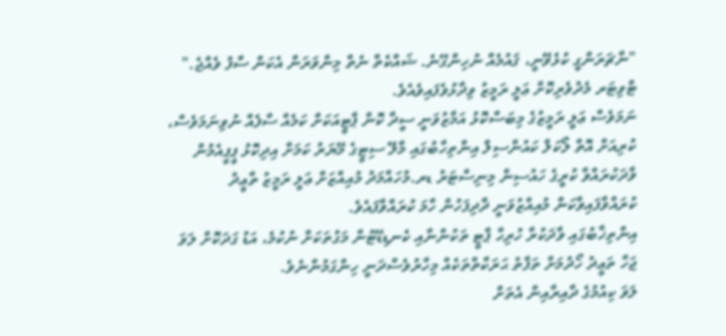"ނާޗަރަންގީ ކުޅެވޭނީ، ޤައުމެއް ނުހިންގޭނެ. ޝައްކެތް ނެތް މިންވަރަން އެކަން ސާފު ވެއްޖެ." ޓްވިޓަރ މެދުވެރިކޮށް ޢަލީ ރަމީޒު ވިދާޅުވެފައިވެއެވެ.
ނަމަވެސް ޢަލީ ރަމީޒުގެ މިބަސްކޮޅު އަމާޒުވަނީ ސީދާ ކޮން ޕާޓީއަކަށް ކަމެއް ސާފެއް ނުވިނަމަވެސް، ކުރިއަށް އޮތް ލޯކަލް ކައުންސިލް އިންތިހާބުގައި މާލޭ ސިޓީގެ މޭޔަރު ކަމަށް އިދިކޮޅު ޕީޕީއެމުން ވާދަކުރައްވާ ކުރީގެ ހައުސިން މިނިސްޓަރު ޑރ.މުހައްމަދު މުއިއްޒަށް ޢަލީ ރަމީޒު ތާޢީދު ކުރައްވާފައިވާކަން މުއިއްޒުވަނީ ދާދިފަހުން ހާމަ ކުރައްވާފައެވެ.
އިންތިޚާބުގައި ވާދަކުރާ ހުރިހާ ޕާޓީ ތަކުންނާއި ކެނޑިޑޭޓުން މަގުތަކަށް ނުކުމެ، އަޑު ގަދަކޮށް ލަވަ ޖަހާ ތަޢީދު ހޯދުމަށް ތަފާތު ޙަރަކާތްތަކެއް މިހާރުވެސްދަނީ ހިންގަމުންނެވެ.
ލަވަ ކިއުމުގެ ދާއިރާއިން އެތަށް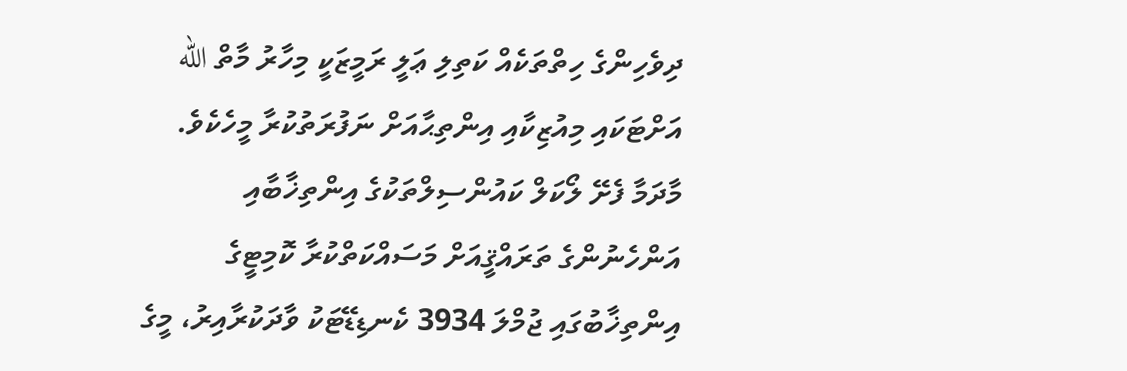ދިވެހިންގެ ހިތްތަކެއް ކަތިލި ޢަލީ ރަމީޒަކީ މިހާރު މާތް الله އަށްޓަކައި މިއުޒިކާއި އިންތިޙާއަށް ނަފުރަތުކުރާ މީހެކެވެ.
މާދަމާ ފެށޭ ލޯކަލް ކައުންސިލްތަކުގެ އިންތިޚާބާއި އަންހެނުންގެ ތަރައްޤީއަށް މަސައްކަތްކުރާ ކޮމިޓީގެ އިންތިޚާބުގައި ޖުމްލަ 3934 ކެނޑިޑޭޓަކު ވާދަކުރާއިރު، މީގެ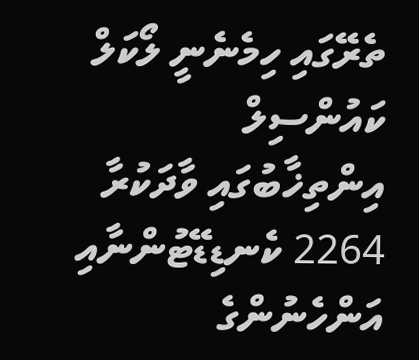ތެރޭގައި ހިމެނެނީ ލޯކަލް ކައުންސިލް އިންތިޚާބުގައި ވާދަކުރާ 2264 ކެނޑިޑޭޓުންނާއި އަންހެނުންގެ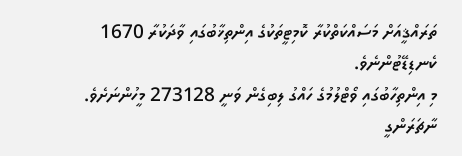ތަރައްޤީއަށް މަސައްކަތްކުރާ ކޮމިޓީތަކުގެ އިންތިޚާބުގައި ވާދަކުރާ 1670 ކެނޑިޑޭޓުންނެވެ.
މި އިންތިހާބުގައި ވޯޓްލުމުގެ ހައްގު ލިބިގެން ވަނީ 273128 މީހުންނަށެވެ.
ނާޗަރަންގީ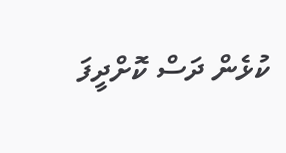ކުޅެން ދަސް ކޮށްދީފަ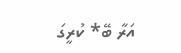އަރާ ބޭ* ކުރީގަ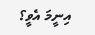އިނީމަ އެވީ؟